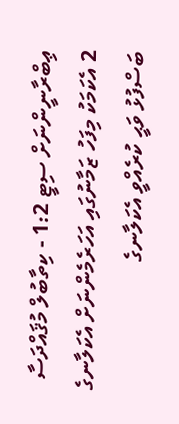ޢިބްރާނީންނަށް ސިޓީ 1:2 - ކިތާބުލް މުޤައްދަސާ
2 އެކަމަކު މިފަހު ޒަމާނުގައި އަހަރެމެންނަށް އެކަލާނގެ ބަސްފުޅު ވަޙީ ކުރެއްވީ އެކަލާނގެ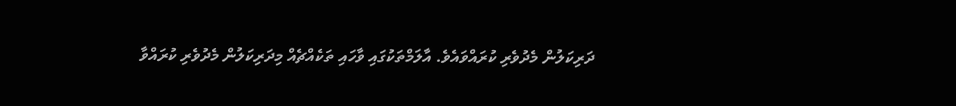ދަރިކަލުން މެދުވެރި ކުރައްވައެވެ. އާލަމްތަކުގައި ވާހައި ތަކެއްޗެއް މިދަރިކަލުން މެދުވެރި ކުރައްވާ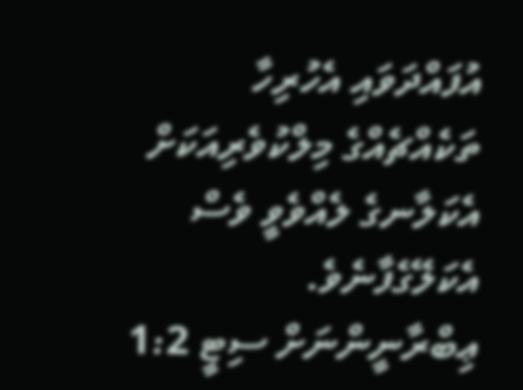އުފައްދަވައި އެހުރިހާ ތަކެއްޗެއްގެ މިލްކުވެރިއަކަށް އެކަލާނގެ ލެއްވެވީ ވެސް އެކަލޭގެފާނެވެ.
ޢިބްރާނީންނަށް ސިޓީ 1:2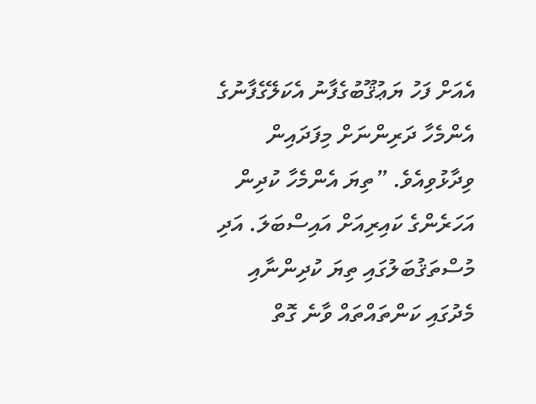އެއަށް ފަހު ޔަޢުޤޫބުގެފާނު އެކަލޭގެފާނުގެ އެންމެހާ ދަރިންނަށް މިފަދައިން ވިދާޅުވިއެވެ. ”ތިޔަ އެންމެހާ ކުދިން އަހަރެންގެ ކައިރިއަށް އައިސްބަލަ. އަދި މުސްތަޤުބަލުގައި ތިޔަ ކުދިންނާއި މެދުގައި ކަންތައްތައް ވާނެ ގޮތް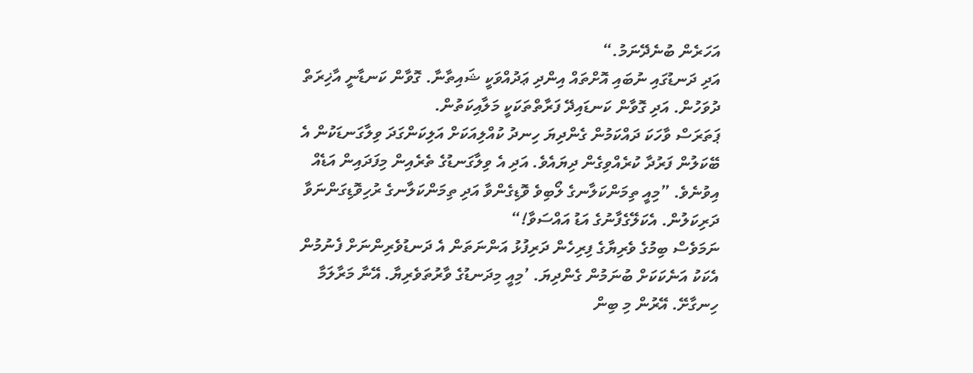އަހަރެން ބުނެދޭނަމު.“
އަދި ދަނޑުގައި ނުބައި އޮށްތައް އިންދި ޢަދުއްވަކީ ޝައިތާނާ. ގޮވާން ކަނޑާނީ އާޚިރަތް ދުވަހުން. އަދި ގޮވާން ކަނޑައިދޭ ފަރާތްތަކަކީ މަލާއިކަތުން.
ޕަތަރަސް ވާހަކަ ދައްކަމުން ގެންދިޔަ ހިނދު ކުއްލިއަކަށް އަލިކަންގަދަ ވިލާގަނޑަކުން އެ ބޭކަލުން ފަރުދާ ކުރެއްވިގެން ދިޔައެވެ. އަދި އެ ވިލާގަނޑުގެ ތެރެއިން މިފަދައިން އަޑެއް އިވުނެވެ. ”މިއީ ތިމަންކަލާނގެ ލޯބިވެ ވޮޑިގެންވާ އަދި ތިމަންކަލާނގެ ރުހިވޮޑިގަންނަވާ ދަރިކަލުން. އެކަލޭގެފާނުގެ އަޑު އައްސަވާ!“
ނަމަވެސް ބިމުގެ ވެރިޔާގެ ފިރިހެން ދަރިފުޅު އަންނަތަން އެ ދަނޑުވެރިންނަށް ފެނުމުން އެކަކު އަނެކަކަށް ބުނަމުން ގެންދިޔަ. ’މިއީ މިދަނޑުގެ ވާރުތަވެރިޔާ. އޭނާ މަރާލަމާ ހިނގާށޭ. އޭރުން މި ބިން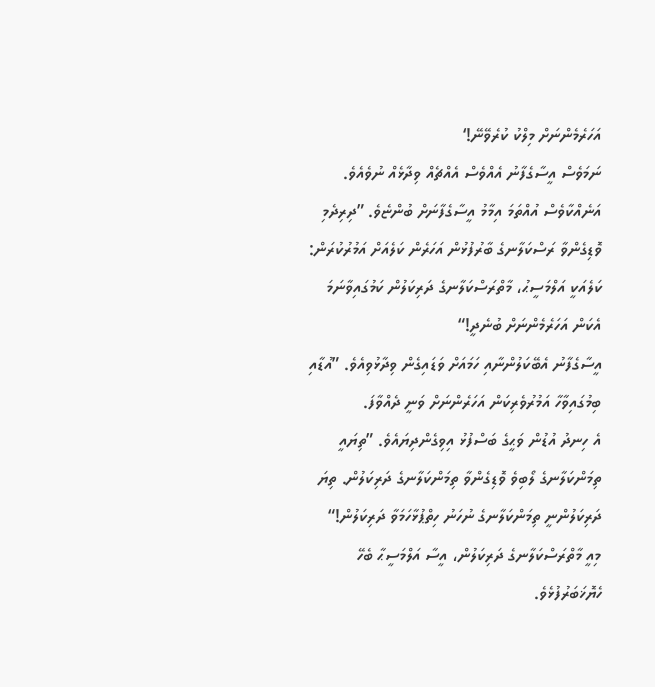އަހަރެމެންނަށް މިލްކު ކުރެވޭނޭ!‘
ނަމަވެސް އީސާގެފާނު އެއްވެސް އެއްޗެއް ވިދާޅެއް ނުވެއެވެ. އަނެއްކާވެސް އުއްތަމަ އިމާމު އީސާގެފާނަށް ބުންޏެވެ. ”ދިރިދެމި ވޮޑިގެންވާ ރަސްކަލާނގެ ބާރުފުޅުން އަހަރެން ކަލެއަށް އަމުރުކުރަން: ކަލެއަކީ އަލްމަސީޙު، މާތްރަސްކަލާނގެ ދަރިކަލުން ކަމުގައިވާނަމަ އެކަން އަހަރެމެންނަށް ބުނެދީ!“
އީސާގެފާނު އެބޭކަލުންނާއި ހަމައަށް ވަޑައިގެން ވިދާޅުވިއެވެ. ”އުޑާއި ބިމުގައިވާހާ އަމުރުވެރިކަން އަހަރެންނަށް ވަނީ ދެއްވާފަ.
އެ ހިނދު އުޑުން ވަޙީގެ ބަސްފުޅު އިވިގެންދިޔައެވެ. ”ތިޔައީ ތިމަންކަލާނގެ ލޯބިވެ ވޮޑިގެންވާ ތިމަންކަލާނގެ ދަރިކަލުން. ތިޔަ ދަރިކަލުންނީ ތިމަންކަލާނގެ ނުހަނު ހިތްޕުޅާހަމަވާ ދަރިކަލުން!“
މިއީ މާތްރަސްކަލާނގެ ދަރިކަލުން، އީސާ އަލްމަސީޙާ ބެހޭ ހެޔޮޚަބަރުފުޅެވެ.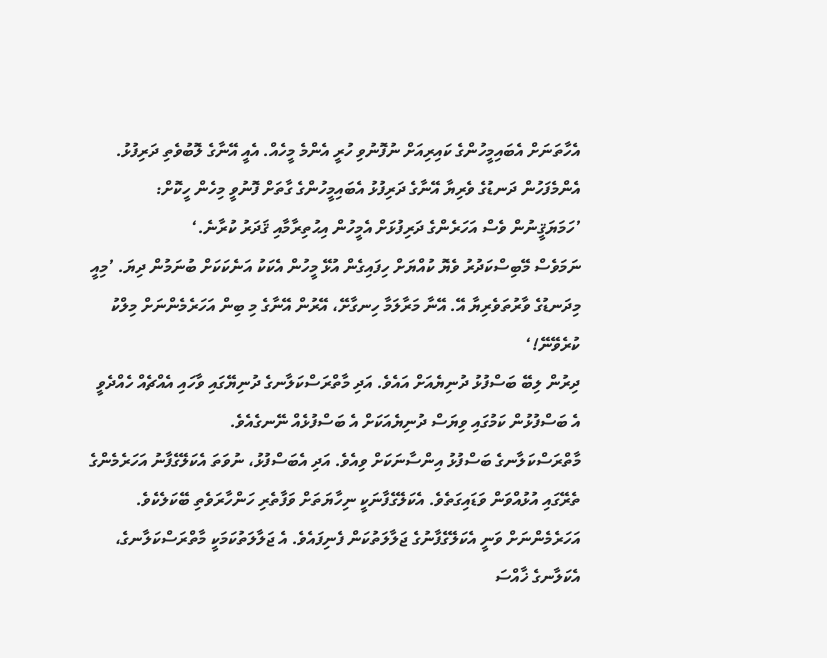އެހާތަނަށް އެބައިމީހުންގެ ކައިރިއަށް ނުފޮނުވި ހުރީ އެންމެ މީހެއް. އެއީ އޭނާގެ ލޮބުވެތި ދަރިފުޅު. އެންމެފަހުން ދަނޑުގެ ވެރިޔާ އޭނާގެ ދަރިފުޅު އެބައިމީހުންގެ ގާތަށް ފޮނުވީ މިހެން ހީކޮށް: ’ހަމަޔަޤީނުން ވެސް އަހަރެންގެ ދަރިފުޅަށް އެމީހުން އިޙުތިރާމާއި ޤަދަރު ކުރާނެ.‘
ނަމަވެސް މޭބިސްކަދުރު ވެޔޮ ކުއްޔަށް ހިފައިގެން އުޅޭ މީހުން އެކަކު އަނެކަކަށް ބުނަމުން ދިޔަ. ’މިއީ މިދަނޑުގެ ވާރުތަވެރިޔާ އޭ. އޭނާ މަރާލަމާ ހިނގާށޭ، އޭރުން އޭނާގެ މި ބިން އަހަރެމެންނަށް މިލްކު ކުރެވޭނޭ!‘
ދިރުން ލިބޭ ބަސްފުޅު ދުނިޔެއަށް އައެވެ. އަދި މާތްރަސްކަލާނގެ ދުނިޔޭގައި ވާހައި އެއްޗެއް ހެއްދެވީ އެ ބަސްފުޅުން ކަމުގައި ވިޔަސް ދުނިޔެއަކަށް އެ ބަސްފުޅެއް ނޭނގެއެވެ.
މާތްރަސްކަލާނގެ ބަސްފުޅު އިންސާނަކަށް ވިއެވެ. އަދި އެބަސްފުޅު، ނުވަތަ އެކަލޭގެފާނު އަހަރެމެންގެ ތެރޭގައި އުޅުއްވަން ވަޑައިގަތެވެ. އެކަލޭގެފާނަކީ ނިހާޔަތަށް ވަފާތެރި ހަންހާރަވެތި ބޭކަލެކެވެ. އަހަރެމެންނަށް ވަނީ އެކަލޭގެފާނުގެ ޖަލާލަތުކަން ފެނިފައެވެ. އެ ޖަލާލަތުކަމަކީ މާތްރަސްކަލާނގެ، އެކަލާނގެ ޚާއްސަ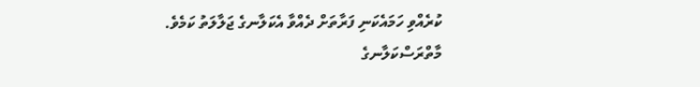ކުރެއްވި ހަމައެކަނި ފަރާތަށް ދެއްވާ އެކަލާނގެ ޖަލާލަތު ކަމެވެ.
މާތްރަސްކަލާނގެ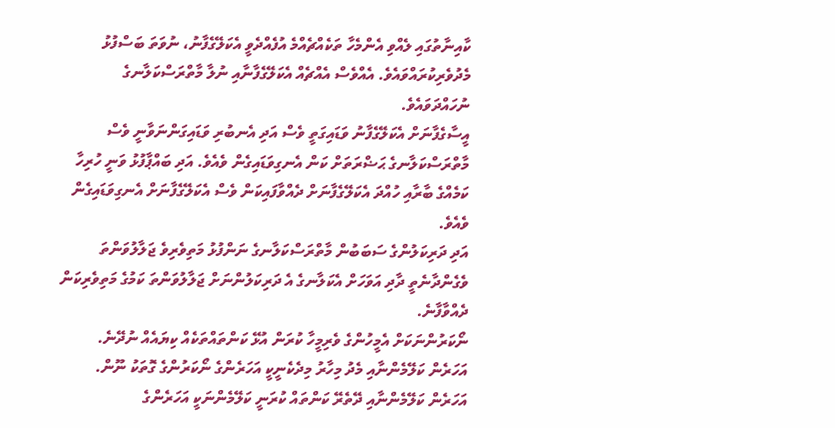ކާއިނާތުގައި ލެއްވި އެންމެހާ ތަކެއްޗެއްމެ އުފެއްދެވީ އެކަލޭގެފާނު، ނުވަތަ ބަސްފުޅު މެދުވެރިކުރައްވައެވެ. އެއްވެސް އެއްޗެއް އެކަލޭގެފާނާއި ނުލާ މާތްރަސްކަލާނގެ ނުހައްދަވައެވެ.
އީސާގެފާނަށް އެކަލޭގެފާނު ވަޑައިގަތީ ވެސް އަދި އެނބުރި ވަޑައިގަންނަވާނީ ވެސް މާތްރަސްކަލާނގެ ޙަޟްރަތަށް ކަން އެނގިވަޑައިގެން ވެއެވެ. އަދި ބައްޕާފުޅު ވަނީ ހުރިހާ ކަމެއްގެ ބާރާއި ހުއްދަ އެކަލޭގެފާނަށް ދެއްވާފައިކަން ވެސް އެކަލޭގެފާނަށް އެނގިވަޑައިގެން ވެއެވެ.
އަދި ދަރިކަލުންގެ ސަބަބުން މާތްރަސްކަލާނގެ ނަންފުޅު މަތިވެރިވެ ޖަލާލުވަންތަ ވެގެންދާނެތީ ދާދި އަވަހަށް އެކަލާނގެ އެ ދަރިކަލުންނަށް ޖަލާލުވަންތަ ކަމުގެ މަތިވެރިކަން ދެއްވާފާނެ.
ނޯކަރުންނަކަށް އެމީހުންގެ ވެރިމީހާ ކުރަން އުޅޭ ކަންތައްތަކެއް ކިޔައެއް ނުދޭނެ. އަހަރެން ކަލޭމެންނާއި މެދު މިހާރު މިދެކެނީކީ އަހަރެންގެ ނޯކަރުންގެ ގޮތަކު ނޫން. އަހަރެން ކަލޭމެންނާއި ދޭތެރޭ ކަންތައް ކުރަނީ ކަލޭމެންނަކީ އަހަރެންގެ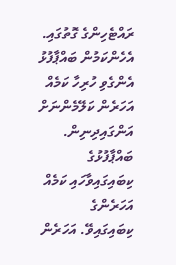ރައްޓެހިންގެ ގޮތުގައި. އެހެންކަމުން ބައްޕާފުޅު އެންގެވި ހުރިހާ ކަމެއް އަހަރެން ކަލޭމެންނަށް އަންގައިދިނިން.
ބައްޕާފުޅުގެ ކިބައިގައިވާހައި ކަމެއް އަހަރެންގެ ކިބައިގައިވޭ. އަހަރެން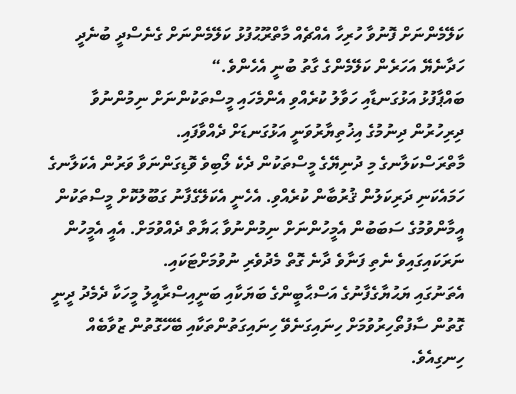ކަލޭމެންނަށް ފޮނުވާ ހުރިހާ އެއްޗެއް މާތްރޫޙުފުޅު ކަލޭމެންނަށް ގެނެސްދީ ބުނެދީ ހަދާނެޔޭ އަހަރެން ކަލޭމެންގެ ގާތު ބުނީ އެހެންވެ.“
ބައްޕާފުޅު އަޅުގަނޑާއި ހަވާލު ކުރެއްވި އެންމެހައި މީސްތަކުންނަށް ނިމުންނުވާ ދިރިހުރުން ދިނުމުގެ އިޚުތިޔާރުވަނީ އަޅުގަނޑަށް ދެއްވާފައި.
މާތްރަސްކަލާނގެ މި ދުނިޔޭގެ މީސްތަކުން ދެކެ ލޯބިވެ ވޮޑިގަންނަވާ ވަރުން އެކަލާނގެ ހަމައެކަނި ދަރިކަލުން ޤުރުބާން ކުރެއްވި. އެހެނީ އެކަލޭގެފާނު ގަބޫލުކޮށް މީސްތަކުން އީމާންވުމުގެ ސަބަބުން އެމީހުންނަށް ނިމުންނުވާ ޙަޔާތް ދެއްވުމަށް. އެއީ އެމީހުން ނަރަކައިގައިވެ ނެތި ފަނާވެ ދާނެ ގޮތް މެދުވެރި ނުވުމަށްޓަކައި.
އެތަނުގައި ޔަޙުޔާގެފާނުގެ އަސްޙާބީންގެ ބަޔަކާއި ބަނީއިސްރާއީލު މީހަކާ ދެމެދު ދީނީ ގޮތުން ސާފުތޯހިރުވުމަށް ހިނައިގަނެވޭ ހިނައިގަތުންތަކާއި ބޭހޭގޮތުން ޒުވާބެއް ހިނގިއެވެ.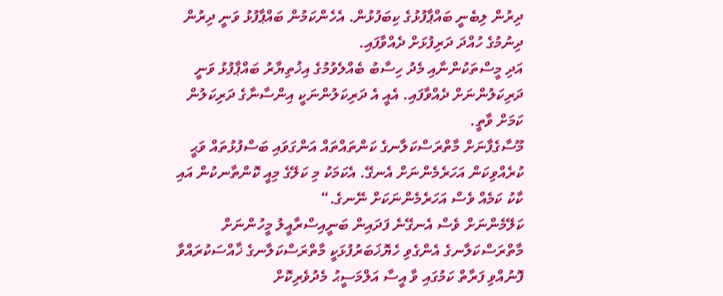ދިރުން ލިބެނީ ބައްޕާފުޅުގެ ކިބަފުޅުން. އެހެންކަމުން ބައްޕާފުޅު ވަނީ ދިރުން ދިނުމުގެ ހުއްދަ ދަރިފުޅަށް ދެއްވާފައި.
އަދި މީސްތަކުންނާއި މެދު ހިސާބު ބެއްލެވުމުގެ އިޚުތިޔާރު ބައްޕާފުޅު ވަނީ ދަރިކަލުންނަށް ދެއްވާފައި. އެއީ އެ ދަރިކަލުންނަކީ އިންސާނާގެ ދަރިކަލުން ކަމަށް ވާތީ.
މޫސާގެފާނަށް މާތްރަސްކަލާނގެ ކަންތައްތައް އަންގަވައި ބަސްފުޅުތައް ވަޙީ ކުރެއްވިކަން އަހަރެމެންނަށް އެނގޭ. އެކަމަކު މި ކަލޭގެ މިއީ ކޮންތާނކުން އައި ކާކު ކަމެއް ވެސް އަހަރެމެންނަކަށް ނޭނގެ.“
ކަލޭމެންނަށް ވެސް އެނގޭނެ ފަދައިން ބަނީއިސްރާއީލު މީހުންނަށް މާތްރަސްކަލާނގެ އެންގެވި ހެޔޮޚަބަރުފުޅަކީ މާތްރަސްކަލާނގެ ޚާއްސަކުރައްވާ ފޮނުއްވި ފަރާތް ކަމުގައި ވާ އީސާ އަލްމަސީޙު މެދުވެރިކޮށް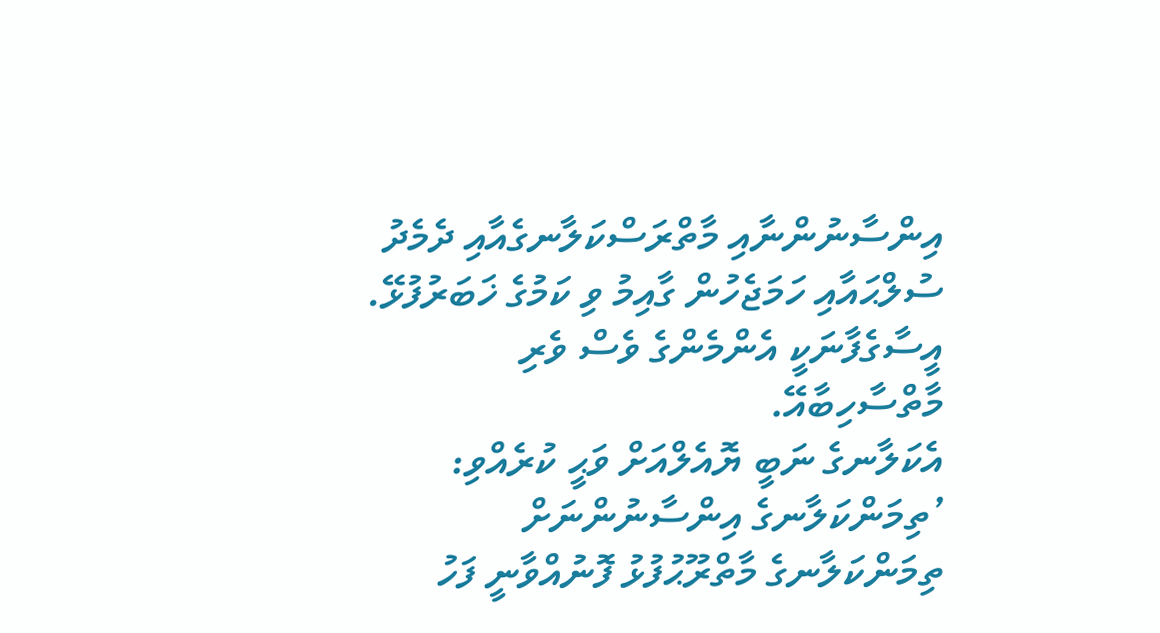އިންސާނުންނާއި މާތްރަސްކަލާނގެއާއި ދެމެދު ސުލްޙައާއި ހަމަޖެހުން ގާއިމު ވި ކަމުގެ ޚަބަރުފުޅޭ. އީސާގެފާނަކީ އެންމެންގެ ވެސް ވެރި މާތްސާހިބާއޭ.
އެކަލާނގެ ނަބީ ޔޮއެލްއަށް ވަޙީ ކުރެއްވި: ’ތިމަންކަލާނގެ އިންސާނުންނަށް ތިމަންކަލާނގެ މާތްރޫޙުފުޅު ފޮނުއްވާނީ ފަހު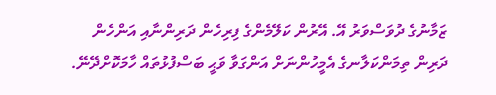ޒަމާނުގެ ދުވަސްވަރު އޭ. އޭރުން ކަލޭމެންގެ ފިރިހެން ދަރިންނާއި އަންހެން ދަރިން ތިމަންކަލާނގެ އެމީހުންނަށް އަންގަވާ ވަޙީ ބަސްފުޅުތައް ހާމަކޮށްދޭނޭ.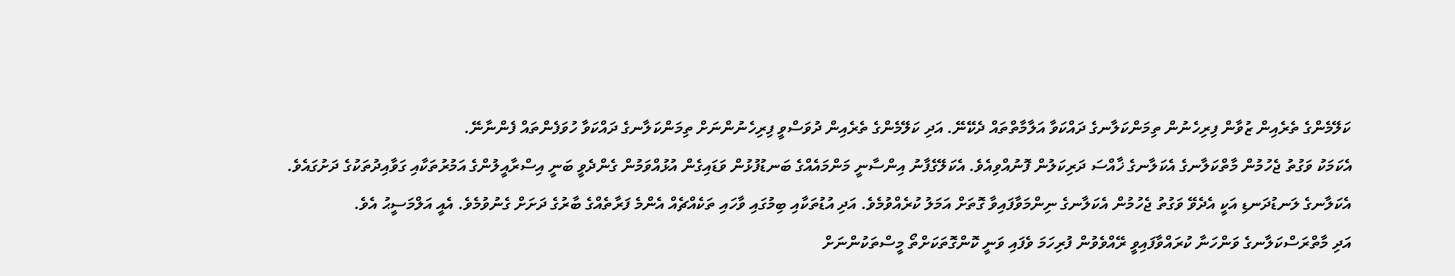ކަލޭމެންގެ ތެރެއިން ޒުވާން ފިރިހެނުން ތިމަންކަލާނގެ ދައްކަވާ އަލާމާތްތައް ދެކޭނޭ. އަދި ކަލޭމެންގެ ތެރެއިން ދުވަސްވީ ފިރިހެނުންނަށް ތިމަންކަލާނގެ ދައްކަވާ ހުވަފެންތައް ފެންނާނޭ.
އެކަމަކު ވަގުތު ޖެހުމުން މާތްކަލާނގެ އެކަލާނގެ ޚާއްސަ ދަރިކަލުން ފޮނުއްވިއެވެ. އެކަލޭގެފާނު އިންސާނީ މަންމައެއްގެ ބަނޑުފުޅުން ވަޑައިގެން އުޅުއްވަމުން ގެންދެވީ ބަނީ އިސްރާއީލުންގެ އަމުރުތަކާއި ގަވާއިދުތަކުގެ ދަށުގައެވެ.
އެކަލާނގެ ލަނޑުދަނޑި އަކީ އެދެވޭ ވަގުތު ޖެހުމުން އެކަލާނގެ ނިންމަވާފައިވާ ގޮތަށް އަމަލު ކުރެއްވުމެވެ. އަދި އުޑުތަކާއި ބިމުގައި ވާހައި ތަކެއްޗެއް އެންމެ ފަރާތެއްގެ ބާރުގެ ދަށަށް ގެނުވުމެވެ. އެއީ އަލްމަސީޙު އެވެ.
އަދި މާތްރަސްކަލާނގެ ވަންހަނާ ކުރައްވާފައިވީ ރޭއްވެވުން ފުރިހަމަ ވެފައި ވަނީ ކޮންގޮތަކަށްތޯ މީސްތަކުންނަށް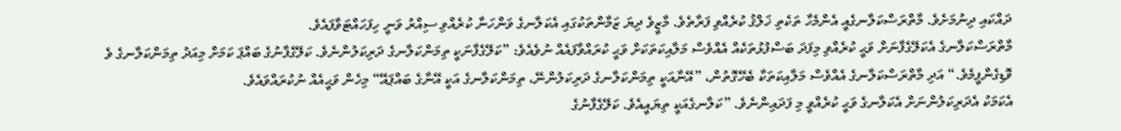ދައްކައި ދިނުމަށެވެ. މާތްރަސްކަލާނގެއީ އެންމެހާ ތަކެތި ޚަލްޤު ކުރެއްވި ފަރާތެވެ. މާޒީވެ ދިޔަ ޒަމާންތަކުގައި އެކަލާނގެ ވަންހަނާ ކުރެއްވި ސިއްރު ވަނީ ހިފަހައްޓަވާފައެވެ.
މާތްރަސްކަލާނގެ އެކަލޭގެފާނަށް ވަޙީ ކުރެއްވި މިފަދަ ބަސްފުޅުތަކެއް އެއްވެސް މަލާއިކަތަކަށް ވަޙީ ކުރައްވާފައެއް ނުވެއެވެ: ”ކަލޭގެފާނަކީ ތިމަންކަލާނގެ ދަރިކަލުންނެވެ. ކަލޭގެފާނުގެ ބައްޕަ ކަމަށް މިއަދު ތިމަންކަލާނގެ ވެ ވޮޑިގެންފީމެވެ.“ އަދި މާތްރަސްކަލާނގެ އެއްވެސް މަލާއިކަތަކާ ބެހޭގޮތުން، ”އޭނާއަކީ ތިމަންކަލާނގެ ދަރިކަލުންނޭ، ތިމަންކަލާނގެ އަކީ އޭނާގެ ބައްޕައޭ“ މިހެން ވަޙީއެއް ނުކުރައްވައެވެ.
އެކަމަކު އެދަރިކަލުންނަށް އެކަލާނގެ ވަޙީ ކުރެއްވީ މި ފަދައިންނެވެ. ”ކަލާނގެއަކީ ތިޔައީއެވެ. ކަލޭގެފާނުގެ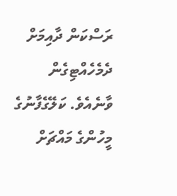ރަސްކަން ދާއިމަށް ދެމެހެއްޓިގެން ވާނެއެވެ. ކަލޭގެފާނުގެ މީހުންގެ މައްޗަށް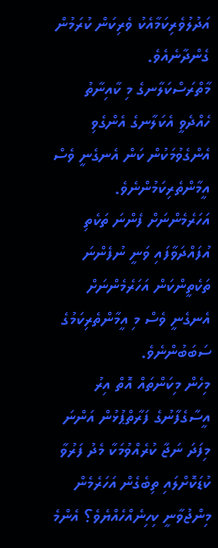އަދުލުވެރިކަމާއެކު ވެރިކަން ކުރަމުން ގެންދާނެއެވެ.
މާތްރަސްކަލާނގެ މި ކާއިނާތު ހެއްދެވީ އެކަލާނގެ އެންގެވި އެންގެވުމަކުން ކަން އެނގެނީ ވެސް އީމާންތެރިކަމުންނެވެ. އަހަރެމެންނަށް ފެންނަ ތަކެތި އުފައްދަވާފައި ވަނީ ނުފެންނަ ތަކެތީންކަން އަހަރެމެންނަށް އެނގެނީ ވެސް މި އީމާންތެރިކަމުގެ ސަބަބުންނެވެ.
މިހެން މިކަންތައް އޮތް އިރު އީސާގެފާނުގެ ފަރާތްޕުޅުން އަންނަ މިފަދަ ނަޖާ ކުރެއްވުމަކާ މެދު ފަރުވާ ކުޑަކޮށްލައި ތިބެގެން އަހަރެމެން މިންޖުވާނީ ކިހިނެއްހެއްޔެވެ؟ އެންމެ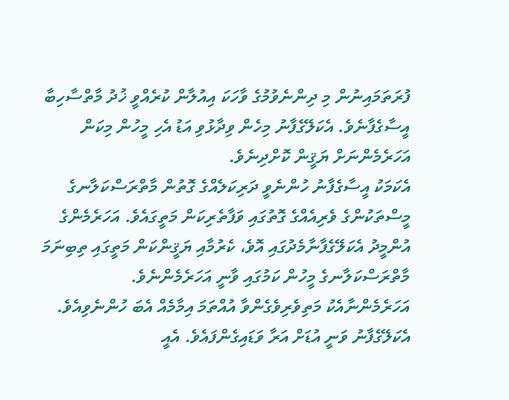ފުރަތަމައިނުން މި ދިންނެވުމުގެ ވާހަކަ އިއުލާން ކުރެއްވީ ޚުދު މާތްސާހިބާ އީސާގެފާނެވެ. އެކަލޭގެފާނު މިހެން ވިދާޅުވި އަޑު އެހި މީހުން މިކަން އަހަރެމެންނަށް ޔަޤީން ކޮށްދިނެވެ.
އެކަމަކު އީސާގެފާނު ހުންނެވީ ދަރިކަލެއްގެ ގޮތުން މާތްރަސްކަލާނގެ މީސްތަކުންގެ ވެރިއެއްގެ ގޮތުގައި ވަފާތެރިކަން މަތީގައެވެ. އަހަރެމެންގެ އުންމީދު އެކަލޭގެފާނާމެދުގައި އޮވެ، ކެރުމާއި ޔަޤީންކަން މަތީގައި ތިބިނަމަ މާތްރަސްކަލާނގެ މީހުން ކަމުގައި ވާނީ އަހަރެމެންނެވެ.
އަހަރެމެންނާއެކު މަތިވެރިވެގެންވާ އުއްތަމަ އިމާމެއް އެބަ ހުންނެވިއެވެ. އެކަލޭގެފާނު ވަނީ އުޑަށް އަރާ ވަޑައިގެންފައެވެ. އެއީ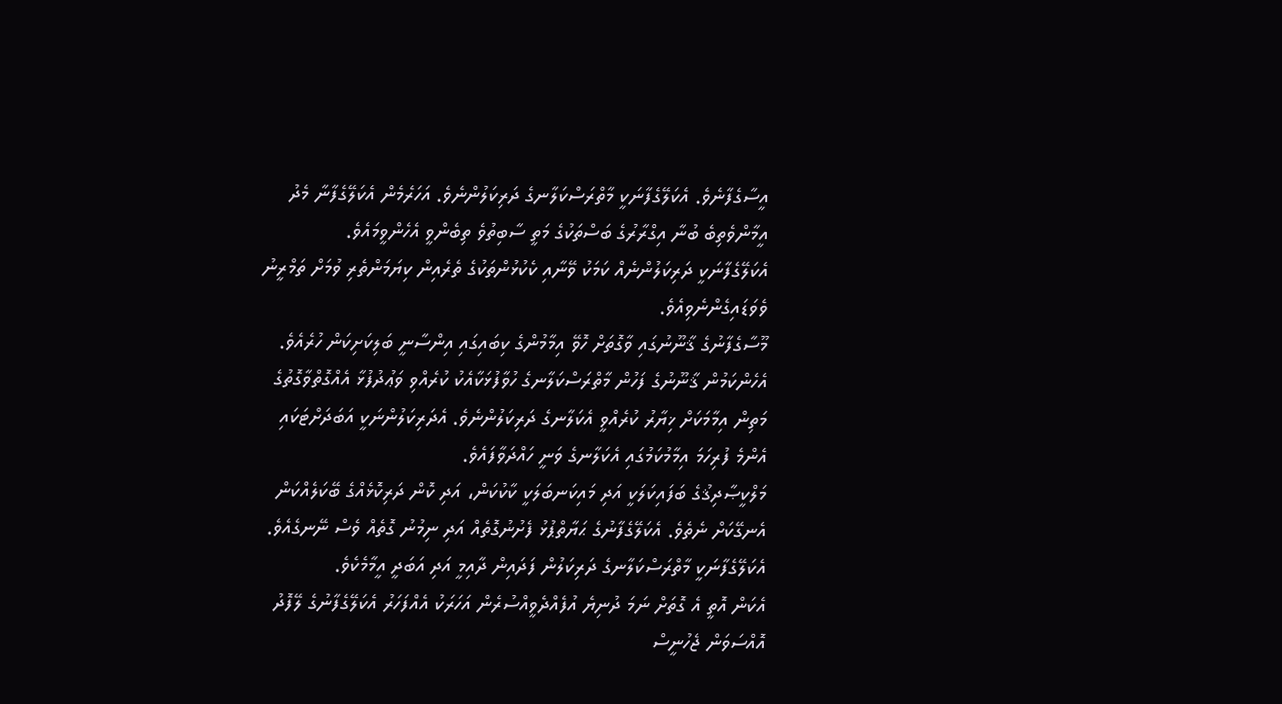އީސާގެފާނެވެ. އެކަލޭގެފާނަކީ މާތްރަސްކަލާނގެ ދަރިކަލުންނެވެ. އަހަރެމެން އެކަލޭގެފާނާ މެދު އީމާންވެތިބެ ބުނާ އިގްރާރުގެ ބަސްތަކުގެ މަތީ ސާބިތުވެ ތިބެންވީ އެހެންވީމައެވެ.
އެކަލޭގެފާނަކީ ދަރިކަލުންނެއް ކަމަކު ވޭނާއި ކެކުޅުންތަކުގެ ތެރެއިން ކިޔަމަންތެރި ވުމަށް ތަމްރީނު ވެވަޑައިގެންނެވިއެވެ.
މޫސާގެފާނުގެ ޤާނޫނުގައި ވާގޮތަށް ހޮވޭ އިމާމުންގެ ކިބައިގައި އިންސާނީ ބަލިކަށިކަން ހުރެއެވެ. އެހެންކަމުން ޤާނޫނުގެ ފަހުން މާތްރަސްކަލާނގެ ހުވާފުޅަކާއެކު ކުރެއްވި ވަޢުދުފުޅާ އެއްގޮތްވާގޮތުގެ މަތިން އިމާމަކަށް ޚިޔާރު ކުރެއްވީ އެކަލާނގެ ދަރިކަލުންނެވެ. އެދަރިކަލުންނަކީ އަބަދަށްޓަކައި އެންމެ ފުރިހަމަ އިމާމުކަމުގައި އެކަލާނގެ ވަނީ ހައްދަވާފައެވެ.
މަލްކީޞާދިޤުގެ ބަފައިކަލަކީ އަދި މައިކަނބަލަކީ ކާކުކަން، އަދި ކޮން ދަރިކޮޅެއްގެ ބޭކަލެއްކަން އެނގޭކަށް ނެތެވެ. އެކަލޭގެފާނުގެ ޙަޔާތްޕުޅު ފެށުނުގޮތެއް އަދި ނިމުނު ގޮތެއް ވެސް ނޭނގެއެވެ. އެކަލޭގެފާނަކީ މާތްރަސްކަލާނގެ ދަރިކަލުން ފަދައިން ދާއިމީ އަދި އަބަދީ އީމާމެކެވެ.
އެކަން އޮތީ އެ ގޮތަށް ނަމަ ދުނިޔެ އުފެއްދެވީއްސުރެން އަހަރަކު އެއްފަހަރު އެކަލޭގެފާނުގެ ލޭފޮދު އޮއްސަވަން ޖެހުނީސް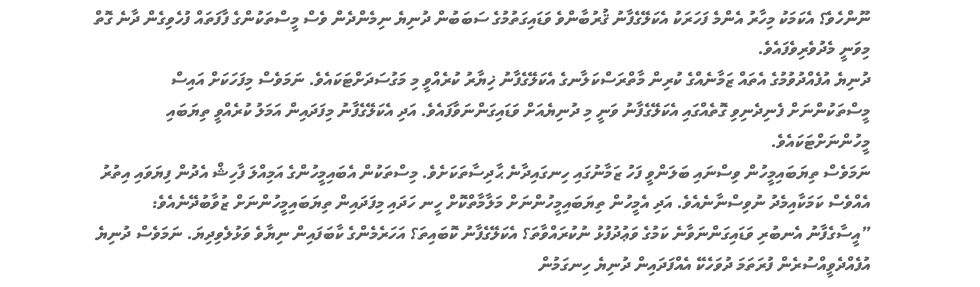ނޫންހެވެ؟ އެކަމަކު މިހާރު އެންމެ ފަހަރަކު އެކަލޭގެފާނު ޤުރުބާންވެ ވަޑައިގަތުމުގެ ސަބަބުން ދުނިޔެ ނިމެންދެން ވެސް މީސްތަކުންގެ ފާފަތައް ފުހެވިގެން ދާނެ ގޮތް މިވަނީ މެދުވެރިވެފައެވެ.
ދުނިޔެ އުފެއްދުވުމުގެ އެތައް ޒަމާނެއްގެ ކުރިން މާތްރަސްކަލާނގެ އެކަލޭގެފާނު ޚިޔާރު ކުރެއްވީ މި މަގުސަދަށްޓަކައެވެ. ނަމަވެސް މިފަހަކަށް އައިސް މީސްތަކުންނަށް ފެނިދެނިވި ގޮތެއްގައި އެކަލޭގެފާނު ވަނީ މި ދުނިޔެއަށް ވަޑައިގަންނަވާފައެވެ. އަދި އެކަލޭގެފާނު މިފަދައިން އަމަލު ކުރެއްވީ ތިޔަބައި މީހުންނަށްޓަކައެވެ.
ނަމަވެސް ތިޔަބައިމީހުން ވިސްނައި ބަލަންވީ ފަހު ޒަމާނުގައި ހިނގައިދާނެ ޙާދިސާތަކަށެވެ. މިސްތަކުން އެބައިމީހުންގެ އަމިއްލަ ފާހިޝް އެދުން ފިޔަވައި އިތުރު އެއްވެސް ކަމަކާއިމެދު ނުވިސްނާނެއެވެ. އަދި އެމީހުން ތިޔަބައިމީހުންނަށް މަލާމާތްކޮށް ހީނ ހަދައި މިފަދައިން ތިޔަބައިމީހުންނަށް ޒުވާބުދޭނެއެވެ: ”އީސާގެފާނު އެނބުރި ވަޑައިގަންނަވާނެ ކަމުގެ ވަޢުދުފުޅު ނުކުރައްވާތަ؟ އެކަލޭގެފާނު ކޮބައިތަ؟ އަހަރެމެންގެ ކާބަފައިން ނިޔާވެ ވަޅުލެވިދިޔަ. ނަމަވެސް ދުނިޔެ އުފެއްދެވީއްސުރެން ފުރަތަމަ ދުވަހެކޭ އެއްފަދައިން ދުނިޔެ ހިނގަމުން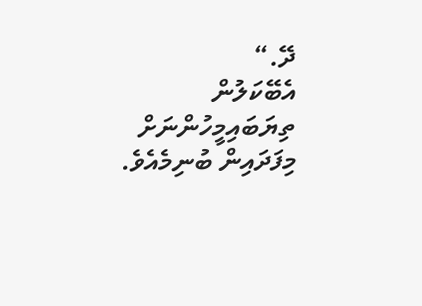ދޭ.“
އެބޭކަލުން ތިޔަބައިމީހުންނަށް މިފަދައިން ބުނިމެއެވެ.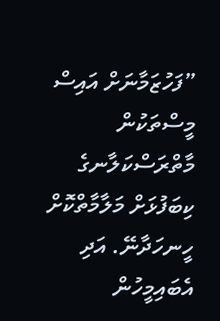”ފަހުޒަމާނަށް އައިސް މީސްތަކުން މާތްރަސްކަލާނގެ ކިބަފުޅަށް މަލާމާތްކޮށް ހީނހަދާނޭ. އަދި އެބައިމީހުން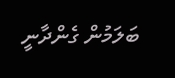ބަލަމުން ގެންދާނީ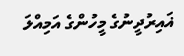ޣައިރުދީނުގެ މީހުންގެ އަމިއްލަ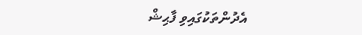އެދުންތަކުގައިވި ފާޙިޝް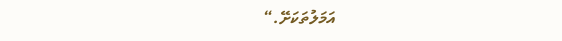އަމަލުތަކަށޭ.“